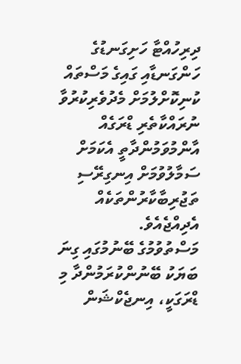ދިރިހުއްޓާ ހަށިގަނޑުގެ ހަންގަނޑާއި ގައިގެ މަސްތައް ކުނިކޮށްލުމަށް މެދުވެރިކުރުވާ ނުރައްކާތެރި ޑްރަގެއް އާންމުވަމުންދާތީ އެކަމަށް ސަމާލުވުމަށް އިނގިރޭސި ތަޖުރިބާކާރުންތަކެއް އެދިއްޖެއެވެ.
މަސްތުވުމުގެ ބޭނުމުގައި ގިނަ ބަޔަކު ބޭނުންކުރަމުންދާ މި ޑްރަގަކީ، އިނޖެކްޝަން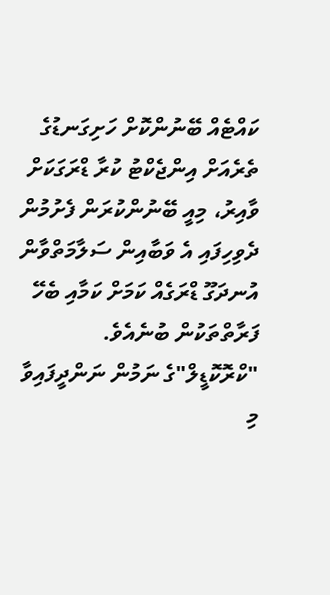ކައްޓެއް ބޭނުންކޮށް ހަށިގަނޑުގެ ތެރެއަށް އިންޖެކްޓު ކުރާ ޑްރަގަކަށް ވާއިރު، މިއީ ބޭނުންކުރަން ފެށުމުން ދެވިހިފައި އެ ވަބާއިން ސަލާމަތްވާން އުނދަގޫ ޑްރަގެއް ކަމަށް ކަމާއި ބެހޭ ފަރާތްތަކުން ބުނެއެވެ.
"ކްރޮކޮޑީލް"ގެ ނަމުން ނަންދީފައިވާ މި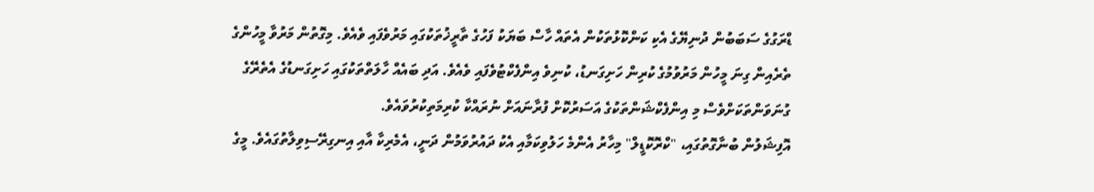ޑްރަގުގެ ސަބަބުން ދުނިޔޭގެ އެކި ކަންކޮޅުތަކުން އެތައް ހާސް ބަޔަކު ފަހުގެ ތާރީޚުތަކުގައި މަރުވެފައި ވެއެވެ. މިގޮތުން މަރުވާ މީހުންގެ ތެރެއިން ގިނަ މީހުން މަރުވުމުގެ ކުރިން ހަށިގަނޑު، ކުނިވެ އިންފެކްޓުވެފައި ވެއެވެ. އަދި ބައެއް ހާލަތްތަކުގައި ހަށިގަނޑުގެ އެތެރޭގެ ގުނަވަންތަކަށްވެސް މި އިންފެކްޝަންތަކުގެ އަސަރުކޮށް ފުރާނައަށް ނުރައްކާ ކުރިމަތިކުރުވައެވެ.
އޮފިޝަލުން ބުނާގޮތުގައި، "ކްރޮކޮޑީލް" މިހާރު އެންމެ ހަލުވިކަމާއި އެކު ދައުރުވަމުން ދަނީ، އެމެރިކާ އާއި އިނގިރޭސިވިލާތުގައެވެ. މީގެ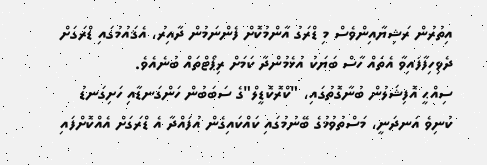އިތުރުން ރަޝިޔާއިންވެސް މި ޑްރަގު އާންމުކޮށް ފެންނަމުން ދާއިރު، އެޤައުމުގައި ޑްރަގަށް ދެވިހިފާފައިވާ އެތައް ހާސް ބަޔަކު އުޅެމުންދާ ކަމަށް ރިޕޯޓްތައް ބުނެއެވެ.
ސިއްޙީ އޮފިޝަލުން ބުނާގޮތުގައި، "ކްރޮކޮޑީލް"ގެ ސަބަބުން ހަންގަނޑާއި ހަށިގަނޑު ކުނިވެ އަނދަނީ، މަސްތުވުމުގެ ބޭނުމުގައި ކައްކައިގެން އުފައްދާ އެ ޑްރަގަށް އެއްކޮށްފައި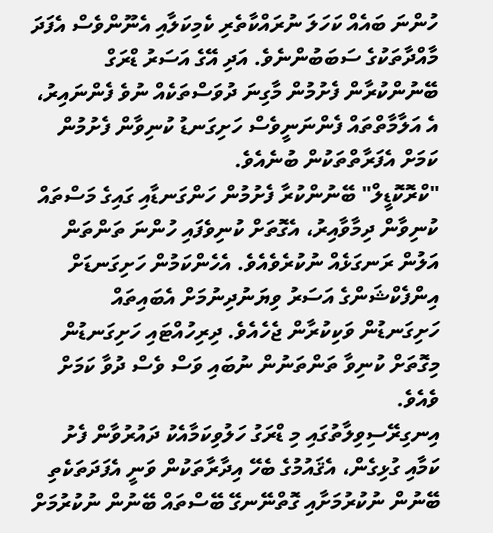ހުންނަ ބައެއް ކަހަލަ ނުރައްކާތެރި ކެމިކަލާއި އެނޫންވެސް އެފަދަ މާއްދާތަކުގެ ސަބަބުންނެވެ. އަދި އޭގެ އަސަރު ޑްރަގް ބޭނުންކުރާން ފެށުމުން މާގިނަ ދުވަސްތަކެއް ނުވެ ފެންނައިރު، އެ އަލާމާތްތައް ފެންނަނީވެސް ހަށިގަނޑު ކުނިވާން ފެށުމުން ކަމަށް އެފަރާތްތަކުން ބުނެއެވެ.
"ކްރޮކޮޑީލް" ބޭނުންކުރާ ފެށުމުން ހަންގަނޑާއި ގައިގެ މަސްތައް ކުނިވާން ދިމާވާއިރު، އެގޮތަށް ކުނިވެފައި ހުންނަ ތަންތަން އަލުން ރަނގަޅެއް ނުކުރެވެއެވެ. އެހެންކަމުން ހަށިގަނޑަށް އިންފެކްޝަންގެ އަސަރު ވިޔަނުދިނުމަށް އެބައިތައް ހަށިގަނޑުން ވަކިކުރާން ޖެހެއެވެ. ދިރިހުއްޓައި ހަށިގަނޑުން މިގޮތަށް ކުނިވާ ތަންތަނުން ނުބައި ވަސް ވެސް ދުވާ ކަމަށް ވެއެވެ.
އިނގިރޭސިވިލާތުގައި މި ޑްރަގު ހަލުވިކަމާއެކު ދައުރުވާން ފެށު ކަމާއި ގުޅިގެން، އެޤައުމުގެ ބެހޭ އިދާރާތަކުން ވަނީ އެފަދަތަކެތި ބޭނުން ނުކުރުމަށާއި ގޮތްނޭނގޭ ބޭސްތައް ބޭނުން ނުކުރުމަށް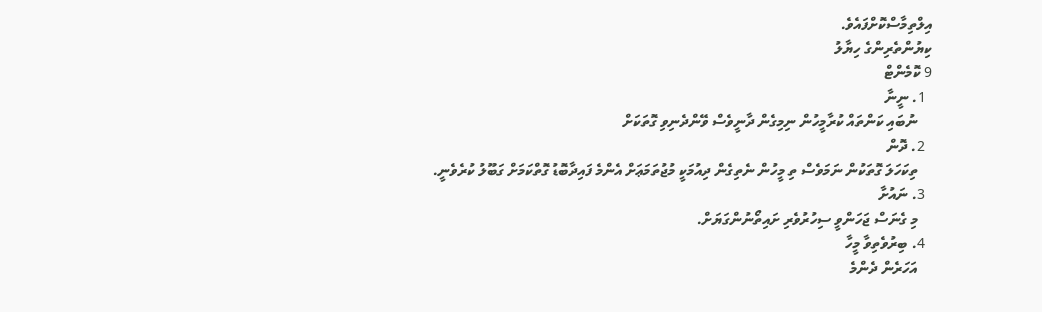އިލްތިމާސްކޮށްފައެވެ.
ކިޔުންތެރިންގެ ހިޔާލު
9 ކޮމެންޓް
  1. ނީނާ
    ނުބައި ކަންތައް ކުރާމީހުން ނިމިގެން ދާނީވެސް ވޭންދެނިވި ގޮތަކަށް
  2. ދޮން
    ތިކަހަލަ ގޮތަކުން ނަމަވެސް ތި މީހުން ނެތިގެން ދިއުމަކީ މުޖުތަމަޢަށް އެންމެ ފައިދާބޮޑު ގޮތްކަމަށް ގަބޫލު ކުރެވެނީ.
  3. ނައުށާ
    މި ގެނަސް ޖަހަންވީ ސިހުރުވެރި ށައިތޯނުންގަޔަށް.
  4. ބިރުވެތިވާ މީހާ
    އަހަރެން ދެންމެ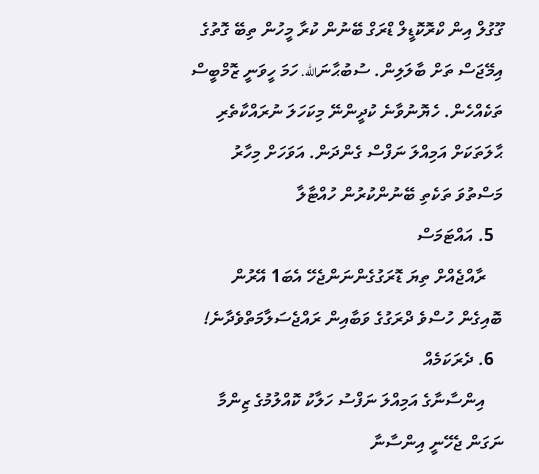ގޫގުލް އިން ކްރޮކޮޑީލް ޑްރަގް ބޭނުން ކުރާ މީހުން ތިބޭ ގޮތުގެ އިމޭޖަސް ތަށް ބާލަލިން. ސުބުޙާނަالله. ހަމަ ހީވަނީ ޒޮމްބީސް ތަކެއްހެން. ހެޔޮނުވާނެ ކުދީންނޭ މިކަހަލަ ނުރައްކާތެރި ޙާލަތަކަށް އަމިއްލަ ނަފްސް ގެންދަން. އަވަހަށް މިހާރު މަސްތުވަ ތަކެތި ބޭނުންކުރުން ހުއްޓާލާ
  5. އައްޓަމަސް
    ރާއްޖެއްށް ތިޔަ ޑޮރަގުގެންނަންޖެހޭ އެބަ1 އޭރުން ބޮއިގެން ހުސްވެ ދްރަގުގެ ވަބާއިން ރައްޖެސަލާމަތްވެދާނެ!
  6. ދެރަކަމެއް
    އިންސާނާގެ އަމިއްލަ ނަފްސު ހަލާކު ކޮއްލުމުގެ ޒިންމާ ނަގަން ޖެހޭނީ އިންސާނާ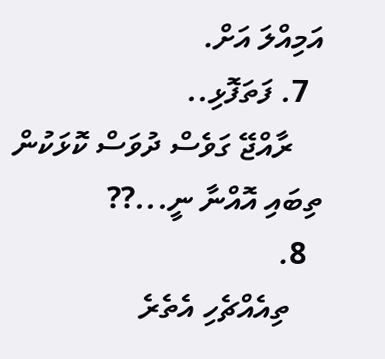އަމިއްލަ އަށް.
  7. ފަތަފޮޅި..
    ރާއްޖޭ ގަވެސް ދުވަސް ކޮޅަކުން ތިބައި އޮއްނާ ނީ...??
  8.
    ތިއެއްޗެހި އެތެރެ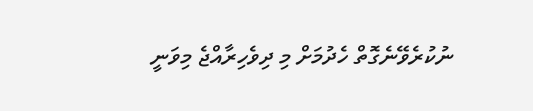ނުކުރެވޭނެގޮތް ހެދުމަށް މި ދިވެހިރާއްޖެ މިވަނީ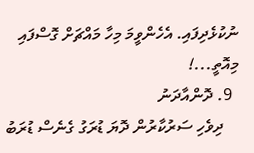ނުކުޅެދިފައި. އެހެންވީމަ މިހާ މައްޗަށް ގޮސްފައި މިއޮތީ...!
  9. ދޮންއާދަނު
    ދިވެހި ސަރުކާރުން ދޮޔަ ޑުރަގު ގެނެސް ޑުރަބު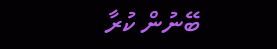ބޭނުން ކުރާ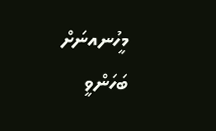މީހުނއނަށް ބަހަންވީ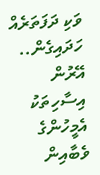ވަކި ދަފަތަރެއް ހަދައިގެން.. އޭރުން އިސާހިތަކު އެމީހުންގެ ވެބާއިން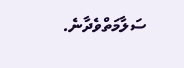ސަލާމަތްވެދާނެ.